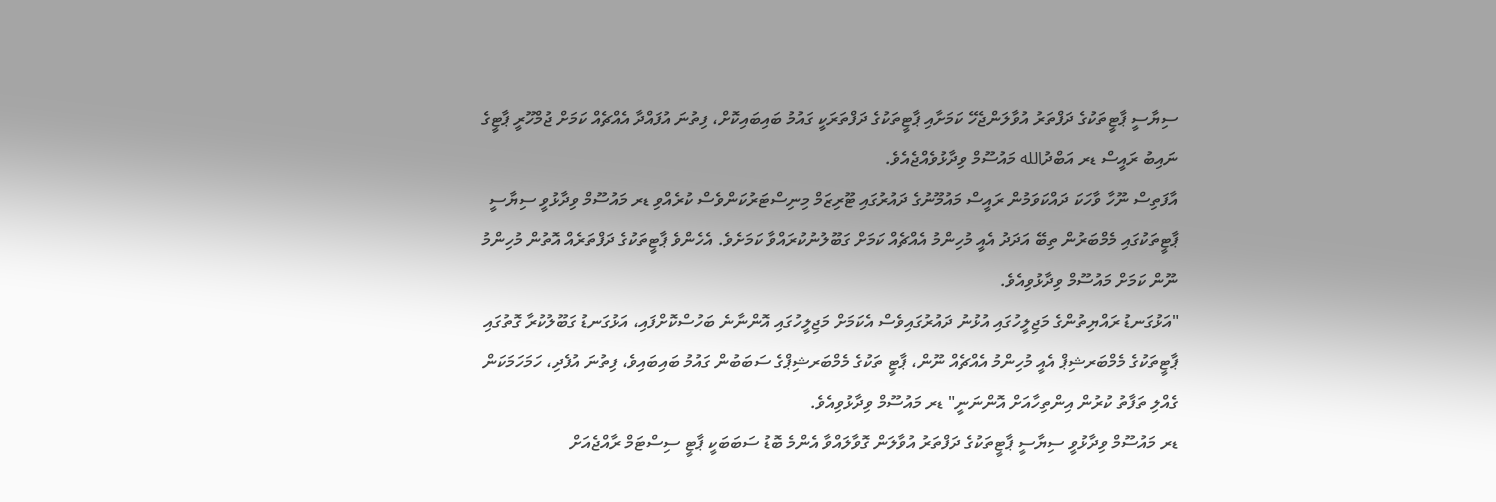ސިޔާސީ ޕާޓީތަކުގެ ދަފްތަރު އުވާލަންޖެހޭ ކަމަށާއި ޕާޓީތަކުގެ ދަފްތަރަކީ ގައުމު ބައިބައިކޮށް، ފިތުނަ އުފައްދާ އެއްޗެއް ކަމަށް ޖުމްހޫރީ ޕާޓީގެ ނައިބު ރައީސް ޑރ އަބްދުالله މައުސޫމް ވިދާޅުވެއްޖެއެވެ.
އާފަތިސް ނޫހާ ވާހަކަ ދައްކަވަމުން ރައީސް މައުމޫނުގެ ދައުރުގައި ޓޫރިޒަމް މިނިސްޓަރުކަންވެސް ކުރެއްވި ޑރ މައުސޫމް ވިދާޅުވީ ސިޔާސީ ޕާޓީތަކުގައި މެމްބަރުން ތިބޭ އަދަދު އެއީ މުހިންމު އެއްޗެއް ކަމަށް ގަބޫލުނުކުރައްވާ ކަމަށެވެ. އެހެންވެ ޕާޓީތަކުގެ ދަފްތަރެއް އޮތުން މުހިންމު ނޫން ކަމަށް މައުސޫމް ވިދާޅުވިއެވެ.
"އަޅުގަނޑު ރައްޔިތުންގެ މަޖިލީހުގައި އުޅުނު ދައުރުގައިވެސް އެކަމަށް މަޖިލީހުގައި އޮންނާނެ ބަހުސްކޮށްފައި، އަޅުގަނޑު ގަބޫލުކުރާ ގޮތުގައި ޕާޓީތަކުގެ މެމްބަރޝިޕް އެއީ މުހިންމު އެއްޗެއް ނޫން، ޕާޓީ ތަކުގެ މެމްބަރޝިޕްގެ ސަބަބުން ގައުމު ބައިބައިވެ، ފިތުނަ އުފެދި، ހަމަހަމަކަން ގެއްލި ތަފާތު ކުރުން އިންތިހާއަށް އޮންނަނީ" ޑރ މައުސޫމް ވިދާޅުވިއެވެ.
ޑރ މައުސޫމް ވިދާޅުވީ ސިޔާސީ ޕާޓީތަކުގެ ދަފްތަރު އުވާލަން ގޮވާލައްވާ އެންމެ ބޮޑު ސަބަބަކީ ޕާޓީ ސިސްޓަމް ރާއްޖެއަށް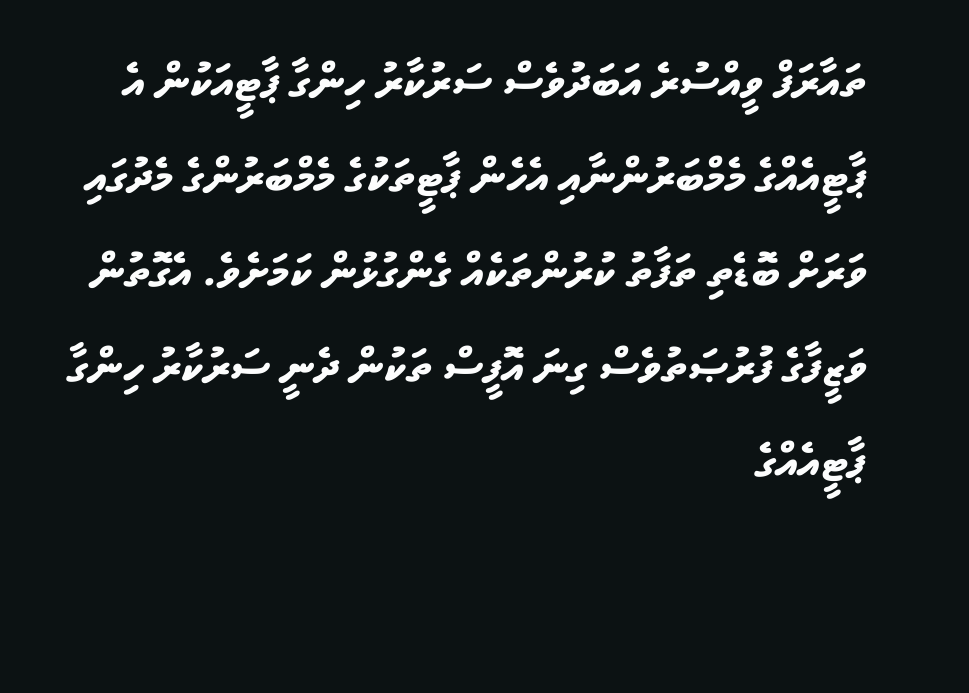ތައާރަފް ވީއްސުރެ އަބަދުވެސް ސަރުކާރު ހިންގާ ޕާޓީއަކުން އެ ޕާޓީއެއްގެ މެމްބަރުންނާއި އެހެން ޕާޓީތަކުގެ މެމްބަރުންގެ މެދުގައި ވަރަށް ބޮޑެތި ތަފާތު ކުރުންތަކެއް ގެންގުޅުން ކަމަށެވެ. އެގޮތުން ވަޒީފާގެ ފުރުޞަތުވެސް ގިނަ އޮފީސް ތަކުން ދެނީ ސަރުކާރު ހިންގާ ޕާޓީއެއްގެ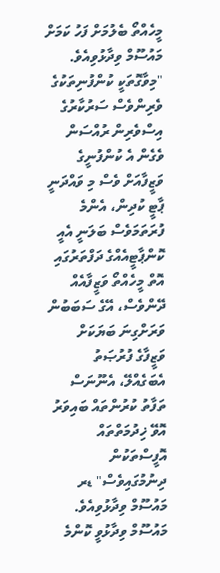މީހެއްތޯ ބެލުމަށް ފަހު ކަމަށް މައުސޫމް ވިދާޅުވިއެވެ.
"މިވާގޮތަކީ ކުންފުނިތަކުގެ ވެރިންވެސް ސަރުކާރުގެ އިސްވެރިން ރުއްސަން ވެގެން އެ ކުންފުނީގެ ވަޒީފާއަށް ވެސް މި ވައްދަނީ ޕާޓީ ކުދިން، އެންމެ ފުރަތަމަވެސް ބަލަނީ އެއީ ކޮންޕާޓީއެއްގެ ދަފްތަރުގައި އޮތް މީހެއްތޯ ވަޒީފާއެއް ދޭންވެސް، އޭގެ ސަބަބުން ވަރަށްގިނަ ބަޔަކަށް ވަޒީފާގެ ފުރުޞަތު އެބަގެއްލޭ، އެނޫނަސް ތަފާތު ކުރުންތައް ބައިވަރު އޮވޭ ޚިދުމަތްތައް އޮފީސްތަކުން ދިނުމުގައިވެސް" ޑރ މައުސޫމް ވިދާޅުވިއެވެ.
މައުސޫމް ވިދާޅުވީ ކޮންމެ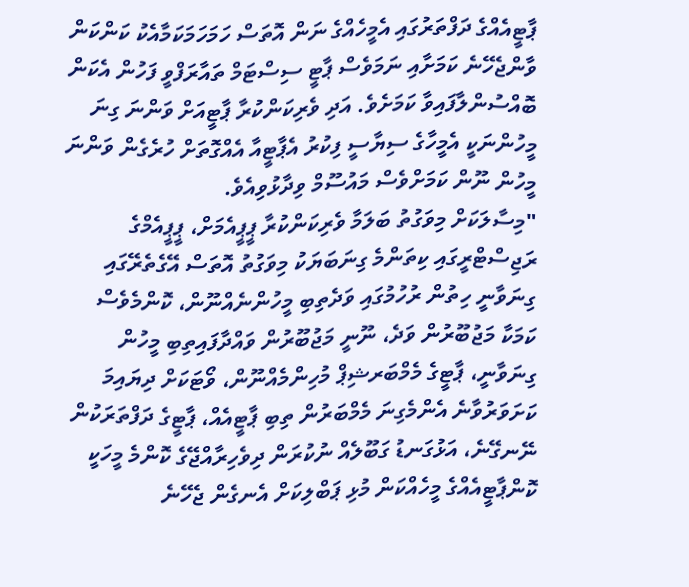ޕާޓީއެއްގެ ދަފްތަރުގައި އެމީހެއްގެ ނަން އޮތަސް ހަމަހަމަކަމާއެކު ކަންކަން ވާންޖެހޭނެ ކަމަށާއި ނަމަވެސް ޕާޓީ ސިސްޓަމް ތައާރަފްވީ ފަހުން އެކަން ބޮއްސުންލާފައިވާ ކަމަށެވެ. އަދި ވެރިކަންކުރާ ޕާޓީއަށް ވަންނަ ގިނަ މީހުންނަކީ އެމީހާގެ ސިޔާސީ ފިކުރު އެޕާޓީއާ އެއްގޮތަށް ހުރެގެން ވަންނަ މީހުން ނޫން ކަމަށްވެސް މައުސޫމް ވިދާޅުވިއެވެ.
"މިސާލަކަށް މިވަގުތު ބަލަމާ ވެރިކަންކުރާ ޕީޕީއެމަށް، ޕީޕީއެމްގެ ރަޖިސްޓްރީގައި ކިތަންމެ ގިނަބަޔަކު މިވަގުތު އޮތަސް އޭގެތެރޭގައި ގިނަވާނީ ހިތުން ރުހުމުގައި ވަދެތިބި މީހުންނެއްނޫން، ކޮންމެވެސް ކަމަކާ މަޖުބޫރުން ވަދެ، ނޫނީ މަޖުބޫރުން ވައްދާފައިތިބި މީހުން ގިނަވާނީ، ޕާޓީގެ މެމްބަރޝިޕް މުހިންމެއްނޫން، ވޯޓަކަށް ދިޔައިމަ ކަށަވަރުވާނެ އެންމެގިނަ މެމްބަރުން ތިބި ޕާޓީއެއް، ޕާޓީގެ ދަފްތަރަކުން ނޭނގޭނެ، އަޅުގަނޑު ގަބޫލެއް ނުކުރަން ދިވެހިރާއްޖޭގެ ކޮންމެ މީހަކީ ކޮންޕާޓީއެއްގެ މީހެއްކަން މުޅި ޕަބްލިކަށް އެނގެން ޖެހޭނެ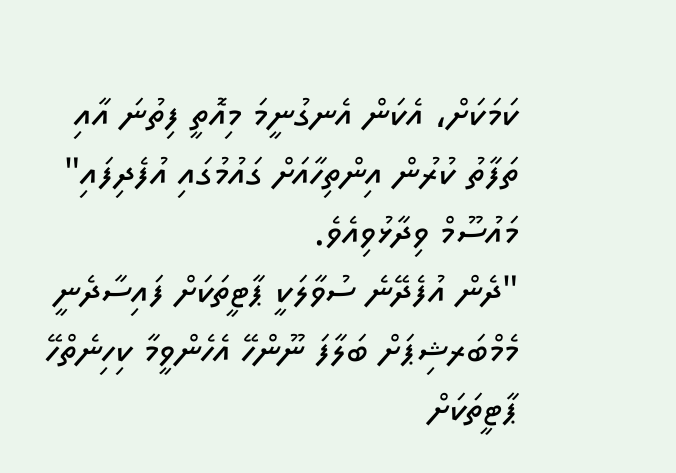ކަމަކަށް، އެކަން އެނގުނީމަ މިއޮތީ ފިތުނަ އާއި ތަފާތު ކުރުން އިންތިހާއަށް ގައުމުގައި އުފެދިފައި" މައުސޫމް ވިދާޅުވިއެވެ.
"ދެން އުފެދޭނެ ސުވާލަކީ ޕާޓީތަކަށް ފައިސާދެނީ މެމްބަރޝިޕަށް ބަލާފަ ނޫންހޭ އެހެންވީމާ ކިހިނެތްހޭ ޕާޓީތަކަށް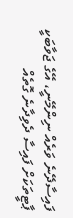ފައިސާދޭނެ ވަރެއް ނިންމޭނީ، އޭގެ ޖަވާބަކީ ޕާޓީތަކަށް ފައިސާ ދެވިދާނެ ގޮތެއް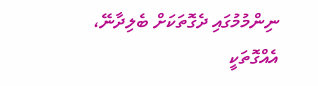ނިންމުމުގައި ދެގޮތަކަށް ބެލިދާނޭ، އެއްގޮތަކީ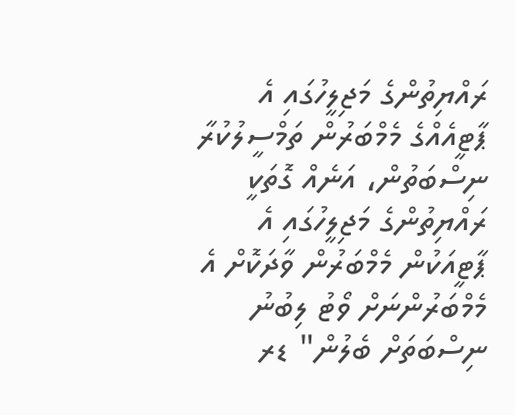ރައްޔިތުންގެ މަޖިލީހުގައި އެ ޕާޓީއެއްގެ މެމްބަރުން ތަމްސީލުކުރާ ނިސްބަތުން، އަނެއް ގޮތަކީ ރައްޔިތުންގެ މަޖިލީހުގައި އެ ޕާޓީއަކުން މެމްބަރުން ވާދަކޮށް އެ މެމްބަރުންނަށް ވޯޓު ލިބުނު ނިސްބަތަށް ބެލުން" ޑރ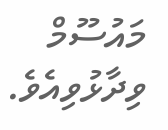މައުސޫމް ވިދާޅުވިއެވެ.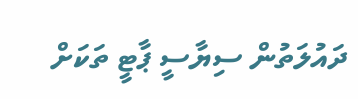ދައުލަތުން ސިޔާސީ ޕާޓީ ތަކަށް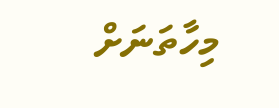މިހާތަނަށް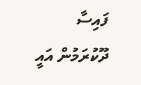ފައިސާ ދޫކުރަމުން އައީ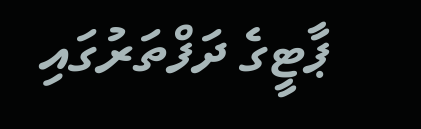ޕާޓީގެ ދަފްތަރުގައި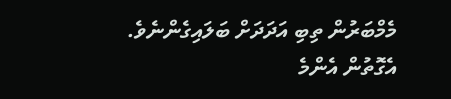މެމްބަރުން ތިބި އަދަދަށް ބަލައިގެންނެވެ. އެގޮތުން އެންމެ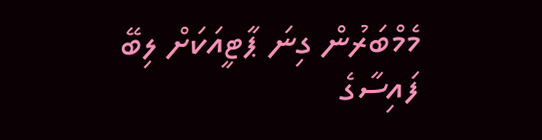މެމްބަރުން ގިނަ ޕާޓީއަކަށް ލިބޭ ފައިސާގެ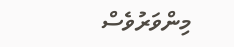މިންވަރުވެސް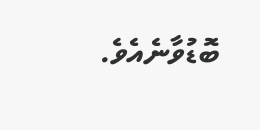ބޮޑުވާނެއެވެ.